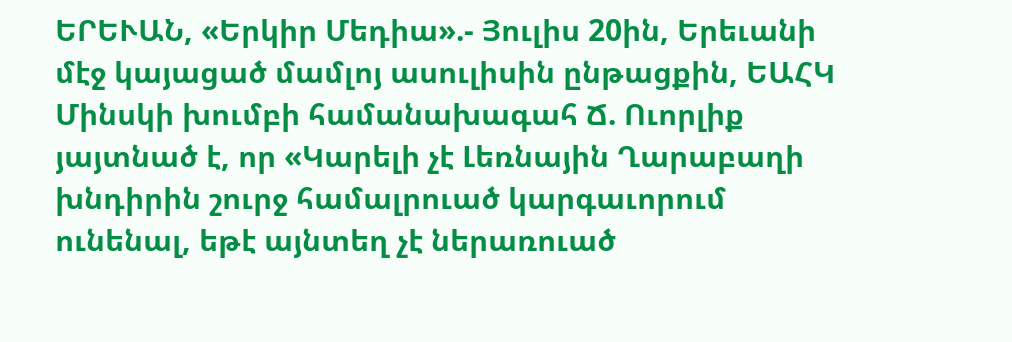ԵՐԵՒԱՆ, «Երկիր Մեդիա».- Յուլիս 20ին, Երեւանի մէջ կայացած մամլոյ ասուլիսին ընթացքին, ԵԱՀԿ Մինսկի խումբի համանախագահ Ճ. Ուորլիք յայտնած է, որ «Կարելի չէ Լեռնային Ղարաբաղի խնդիրին շուրջ համալրուած կարգաւորում ունենալ, եթէ այնտեղ չէ ներառուած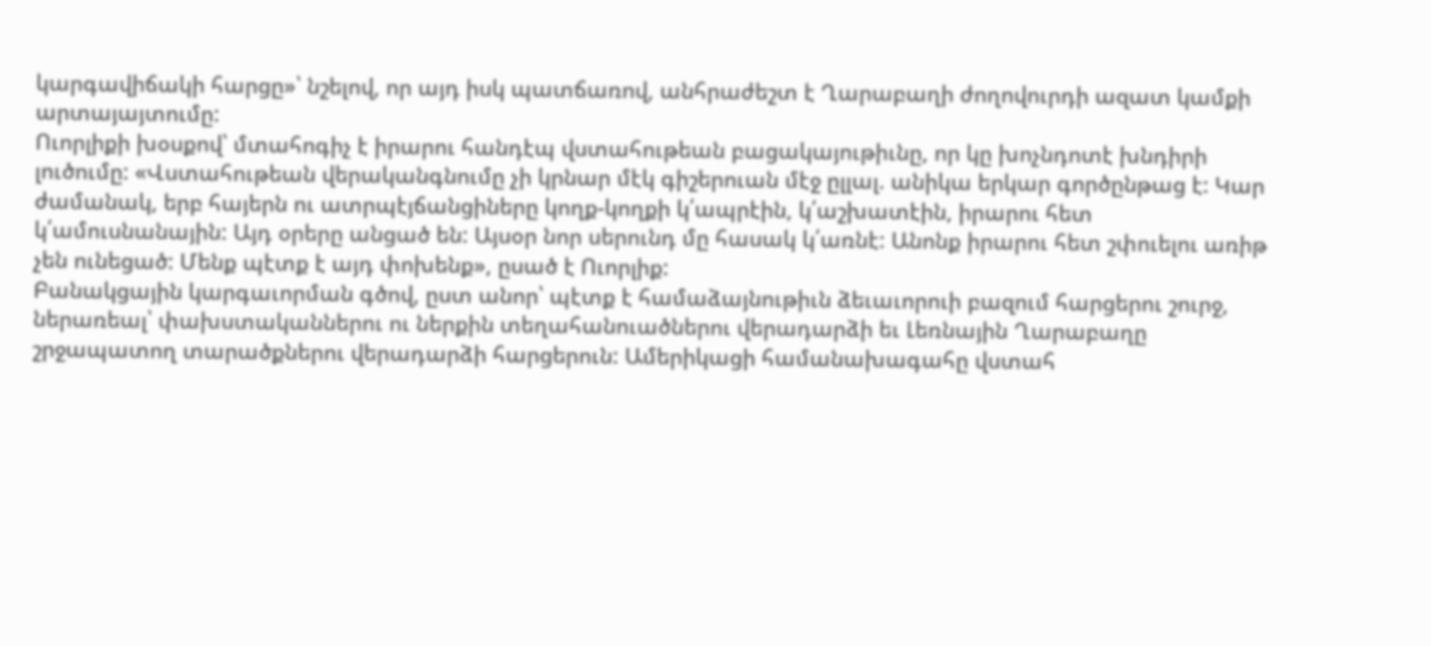կարգավիճակի հարցը»՝ նշելով, որ այդ իսկ պատճառով, անհրաժեշտ է Ղարաբաղի ժողովուրդի ազատ կամքի արտայայտումը:
Ուորլիքի խօսքով՝ մտահոգիչ է իրարու հանդէպ վստահութեան բացակայութիւնը, որ կը խոչնդոտէ խնդիրի լուծումը: «Վստահութեան վերականգնումը չի կրնար մէկ գիշերուան մէջ ըլլալ. անիկա երկար գործընթաց է: Կար ժամանակ, երբ հայերն ու ատրպէյճանցիները կողք-կողքի կ՛ապրէին, կ՛աշխատէին, իրարու հետ կ՛ամուսնանային: Այդ օրերը անցած են: Այսօր նոր սերունդ մը հասակ կ՛առնէ: Անոնք իրարու հետ շփուելու առիթ չեն ունեցած: Մենք պէտք է այդ փոխենք», ըսած է Ուորլիք:
Բանակցային կարգաւորման գծով, ըստ անոր՝ պէտք է համաձայնութիւն ձեւաւորուի բազում հարցերու շուրջ, ներառեալ՝ փախստականներու ու ներքին տեղահանուածներու վերադարձի եւ Լեռնային Ղարաբաղը շրջապատող տարածքներու վերադարձի հարցերուն: Ամերիկացի համանախագահը վստահ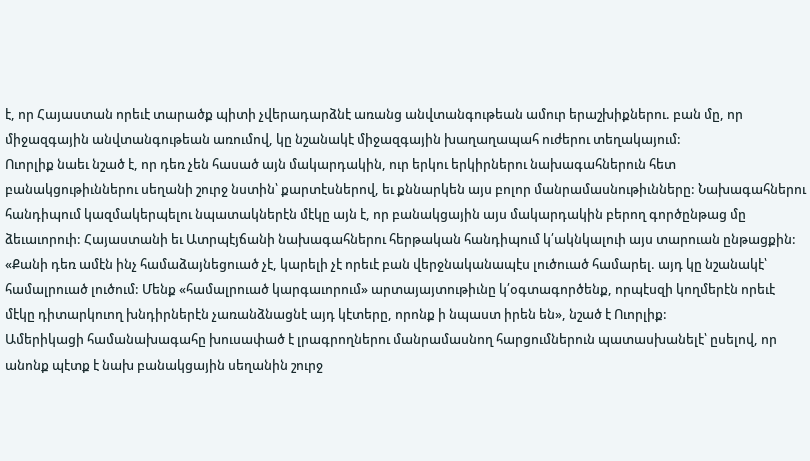է, որ Հայաստան որեւէ տարածք պիտի չվերադարձնէ առանց անվտանգութեան ամուր երաշխիքներու. բան մը, որ միջազգային անվտանգութեան առումով, կը նշանակէ միջազգային խաղաղապահ ուժերու տեղակայում:
Ուորլիք նաեւ նշած է, որ դեռ չեն հասած այն մակարդակին, ուր երկու երկիրներու նախագահներուն հետ բանակցութիւններու սեղանի շուրջ նստին՝ քարտէսներով, եւ քննարկեն այս բոլոր մանրամասնութիւնները: Նախագահներու հանդիպում կազմակերպելու նպատակներէն մէկը այն է, որ բանակցային այս մակարդակին բերող գործընթաց մը ձեւաւորուի: Հայաստանի եւ Ատրպէյճանի նախագահներու հերթական հանդիպում կ՛ակնկալուի այս տարուան ընթացքին: «Քանի դեռ ամէն ինչ համաձայնեցուած չէ, կարելի չէ որեւէ բան վերջնականապէս լուծուած համարել. այդ կը նշանակէ՝ համալրուած լուծում: Մենք «համալրուած կարգաւորում» արտայայտութիւնը կ՛օգտագործենք, որպէսզի կողմերէն որեւէ մէկը դիտարկուող խնդիրներէն չառանձնացնէ այդ կէտերը, որոնք ի նպաստ իրեն են», նշած է Ուորլիք:
Ամերիկացի համանախագահը խուսափած է լրագրողներու մանրամասնող հարցումներուն պատասխանելէ՝ ըսելով, որ անոնք պէտք է նախ բանակցային սեղանին շուրջ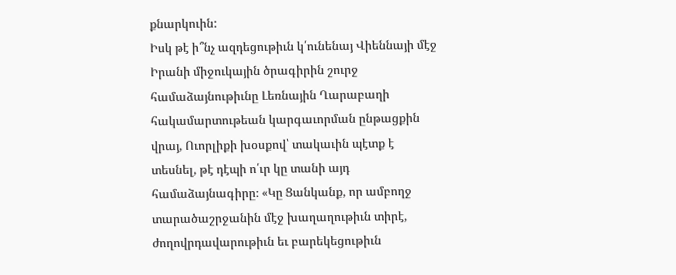քնարկուին:
Իսկ թէ ի՞նչ ազդեցութիւն կ՛ունենայ Վիեննայի մէջ Իրանի միջուկային ծրագիրին շուրջ համաձայնութիւնը Լեռնային Ղարաբաղի հակամարտութեան կարգաւորման ընթացքին վրայ, Ուորլիքի խօսքով՝ տակաւին պէտք է տեսնել, թէ դէպի ո՛ւր կը տանի այդ համաձայնագիրը։ «Կը Ցանկանք, որ ամբողջ տարածաշրջանին մէջ խաղաղութիւն տիրէ, ժողովրդավարութիւն եւ բարեկեցութիւն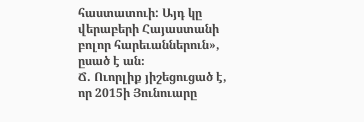հաստատուի: Այդ կը վերաբերի Հայաստանի բոլոր հարեւաններուն», ըսած է ան։
Ճ. Ուորլիք յիշեցուցած է, որ 2015ի Յունուարը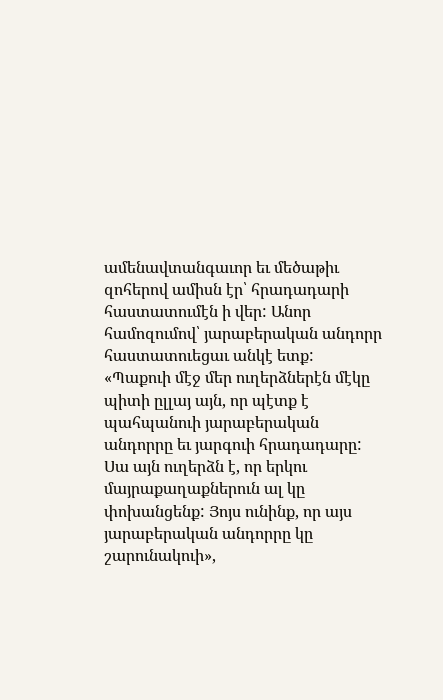ամենավտանգաւոր եւ մեծաթիւ զոհերով ամիսն էր՝ հրադադարի հաստատումէն ի վեր: Անոր համոզումով՝ յարաբերական անդորր հաստատուեցաւ անկէ ետք: «Պաքուի մէջ մեր ուղերձներէն մէկը պիտի ըլլայ այն, որ պէտք է պահպանուի յարաբերական անդորրը եւ յարգուի հրադադարը: Սա այն ուղերձն է, որ երկու մայրաքաղաքներուն ալ կը փոխանցենք: Յոյս ունինք, որ այս յարաբերական անդորրը կը շարունակուի»,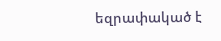եզրափակած է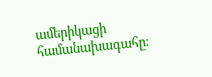ամերիկացի համանախագահը։